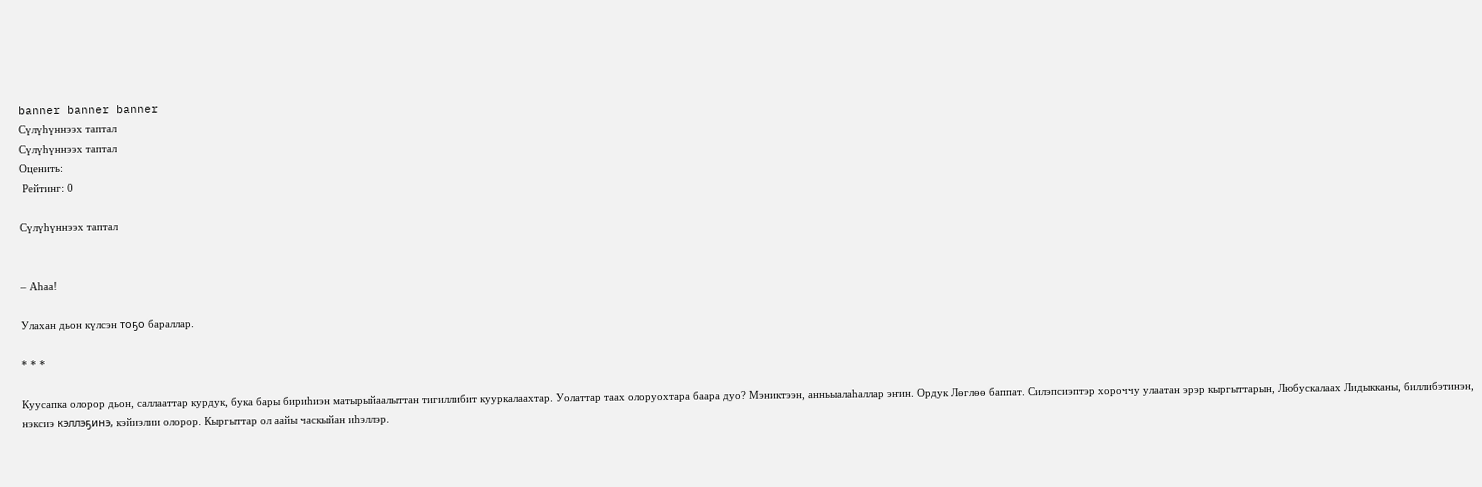banner banner banner
Сүлүһүннээх таптал
Сүлүһүннээх таптал
Оценить:
 Рейтинг: 0

Сүлүһүннээх таптал


– Аһаа!

Улахан дьон күлсэн тоҕо бараллар.

* * *

Куусапка олорор дьон, саллааттар курдук, бука бары бириһиэн матырыйаалыттан тигиллибит кууркалаахтар. Уолаттар таах олоруохтара баара дуо? Мэниктээн, анньыалаһаллар эҥин. Ордук Лөглөө баппат. Силэпсиэптэр хороччу улаатан эрэр кыргыттарын, Любускалаах Лидыкканы, биллибэтинэн, нэксиэ кэллэҕинэ, кэйиэлии олорор. Кыргыттар ол аайы часкыйан иһэллэр.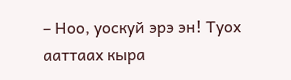– Ноо, уоскуй эрэ эн! Туох ааттаах кыра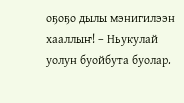оҕоҕо дылы мэнигилээн хааллыҥ! – Ньукулай уолун буойбута буолар.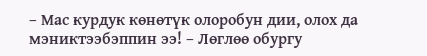– Мас курдук көнөтүк олоробун дии, олох да мэниктээбэппин ээ! – Лөглөө обургу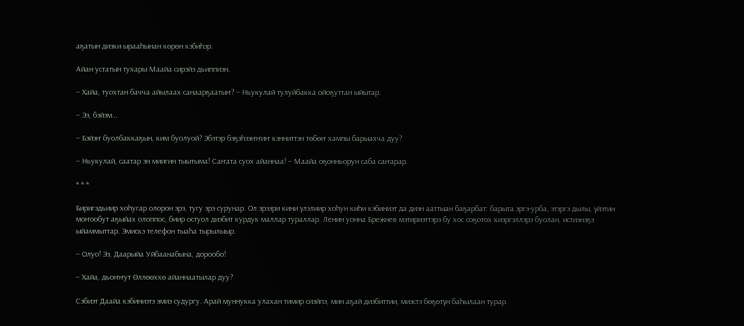аҕатын диэки ырааһынан көрөн кэбиһэр.

Айан устатын тухары Маайа сирэйэ дьиппиэн.

– Хайа, туохтан бачча айылаах санаарҕаатыҥ? – Ньукулай тулуйбакка ойоҕуттан ыйытар.

– Ээ, бэйэм…

– Бэйэҥ буолбаккаҕын, ким буолуой? Эбэтэр бэҕэһээҥҥиҥ кэнниттэн төбөҥ хампы барыахча дуу?

– Ньукулай, саатар эн миигин тыытыма! Саҥата суох айаннаа! – Маайа оҕонньорун саба саҥарар.

* * *

Биригэдьиир хоһугар олорон эрэ, тугу эрэ сурунар. Ол эрээри кини үлэлиир хоһун киһи кэбиниэт да диэн ааттыан баҕарбат: барыта эргэ-урба, этэргэ дылы, үйэтин моҥообут аҕыйах олоппос, биир остуол диэбит курдук маллар тураллар. Ленин уонна Брежнев мэтириэттэрэ бу хос соҕотох киэргэллэрэ буолан, истиэнэҕэ ыйаммыттар. Эмискэ телефон тыаһа тырылыыр.

– Олуо! Ээ, Даарыйа Уйбаанабына, дорообо!

– Хайа, дьоҥҥут Өллөөххө айаннаатылар дуу?

Сэбиэт Даайа кэбиниэтэ эмиэ судургу. Арай муннукка улахан тимир сиэйпэ, мин аҕай диэбиттии, миэстэ бөҕөтүн баһылаан турар.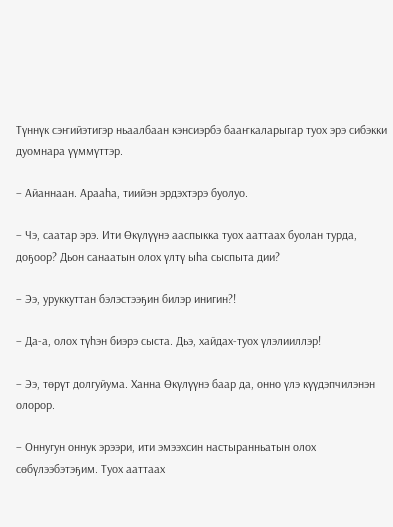Түннүк сэҥийэтигэр ньаалбаан кэнсиэрбэ бааҥкаларыгар туох эрэ сибэкки дуомнара үүммүттэр.

– Айаннаан. Арааһа, тиийэн эрдэхтэрэ буолуо.

– Чэ, саатар эрэ. Ити Өкүлүүнэ ааспыкка туох ааттаах буолан турда, доҕоор? Дьон санаатын олох үлтү ыһа сыспыта дии?

– Ээ, уруккуттан бэлэстээҕин билэр инигин?!

– Да-а, олох түһэн биэрэ сыста. Дьэ, хайдах-туох үлэлииллэр!

– Ээ, төрүт долгуйума. Ханна Өкүлүүнэ баар да, онно үлэ күүдэпчилэнэн олорор.

– Оннугун оннук эрээри, ити эмээхсин настыранньатын олох сөбүлээбэтэҕим. Туох ааттаах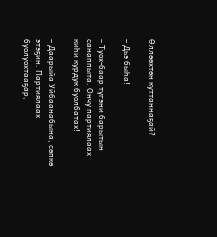Өллөөхтөн куттаннаҕай?

– Дьэ быһа!

– Туох-баар түгэни барытын санаппыта. Ончу партиялаах киһи курдук буолбатах!

– Даарыйа Уйбаанабына, сөпкө этэҕин. Партиялаах буолуохтааҕар,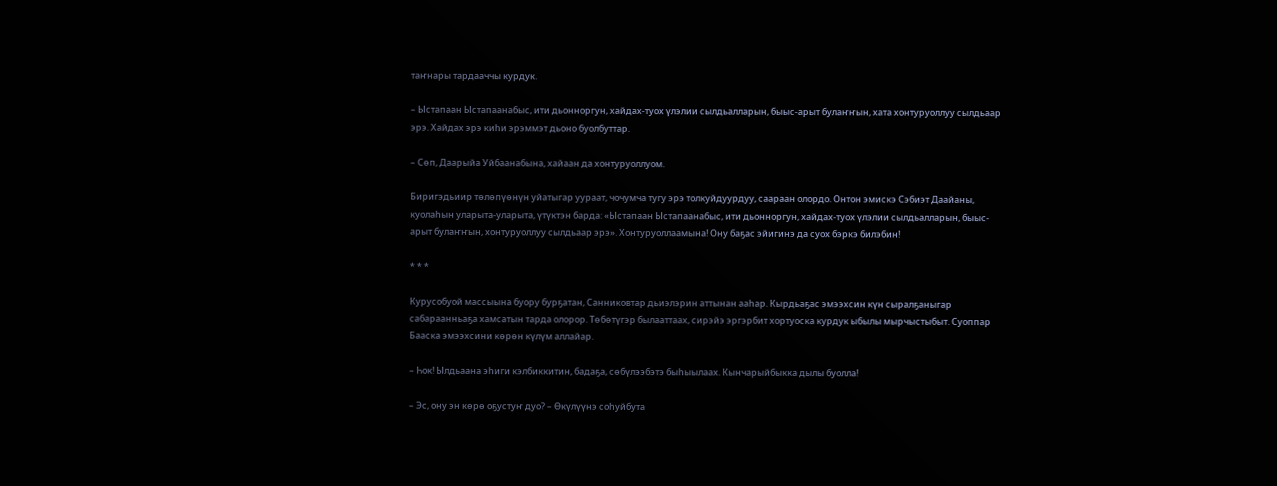таҥнары тардааччы курдук.

– Ыстапаан Ыстапаанабыс, ити дьонноргун, хайдах-туох үлэлии сылдьалларын, быыс-арыт булаҥҥын, хата хонтуруоллуу сылдьаар эрэ. Хайдах эрэ киһи эрэммэт дьоно буолбуттар.

– Сөп, Даарыйа Уйбаанабына, хайаан да хонтуруоллуом.

Биригэдьиир төлөпүөнүн уйатыгар уураат, чочумча тугу эрэ толкуйдуурдуу, саараан олордо. Онтон эмискэ Сэбиэт Даайаны, куолаһын уларыта-уларыта, үтүктэн барда: «Ыстапаан Ыстапаанабыс, ити дьонноргун, хайдах-туох үлэлии сылдьалларын, быыс-арыт булаҥҥын, хонтуруоллуу сылдьаар эрэ». Хонтуруоллаамына! Ону баҕас эйигинэ да суох бэркэ билэбин!

* * *

Курусобуой массыына буору бурҕатан, Санниковтар дьиэлэрин аттынан ааһар. Кырдьаҕас эмээхсин күн сыралҕаныгар сабараанньаҕа хамсатын тарда олорор. Төбөтүгэр былааттаах, сирэйэ эргэрбит хортуоска курдук ыбылы мырчыстыбыт. Суоппар Бааска эмээхсини көрөн күлүм аллайар.

– Һок! Ылдьаана эһиги кэлбиккитин, бадаҕа, сөбүлээбэтэ быһыылаах. Кынчарыйбыкка дылы буолла!

– Эс, ону эн көрө оҕустуҥ дуо? – Өкүлүүнэ соһуйбута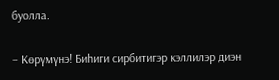буолла.

– Көрүмүнэ! Биһиги сирбитигэр кэллилэр диэн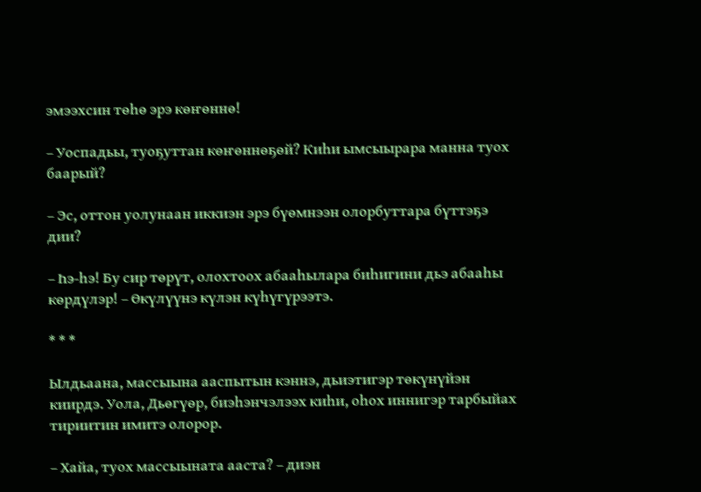эмээхсин төһө эрэ көҥөннө!

– Уоспадьы, туоҕуттан көҥөннөҕөй? Киһи ымсыырара манна туох баарый?

– Эс, оттон уолунаан иккиэн эрэ бүөмнээн олорбуттара бүттэҕэ дии?

– Һэ-һэ! Бу сир төрүт, олохтоох абааһылара биһигини дьэ абааһы көрдүлэр! – Өкүлүүнэ күлэн күһүгүрээтэ.

* * *

Ылдьаана, массыына ааспытын кэннэ, дьиэтигэр төкүнүйэн киирдэ. Уола, Дьөгүөр, биэһэнчэлээх киһи, оһох иннигэр тарбыйах тириитин имитэ олорор.

– Хайа, туох массыыната ааста? – диэн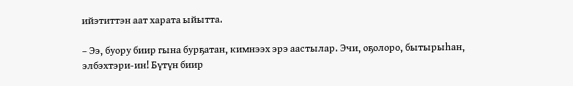ийэтиттэн аат харата ыйытта.

– Ээ, буору биир гына бурҕатан, кимнээх эрэ аастылар. Эчи, оҕолоро, бытырыһан, элбэхтэри-ин! Бүтүн биир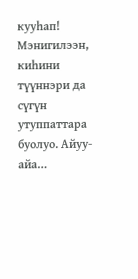кууһап! Мэнигилээн, киһини түүннэри да сүгүн утуппаттара буолуо. Айуу-айа…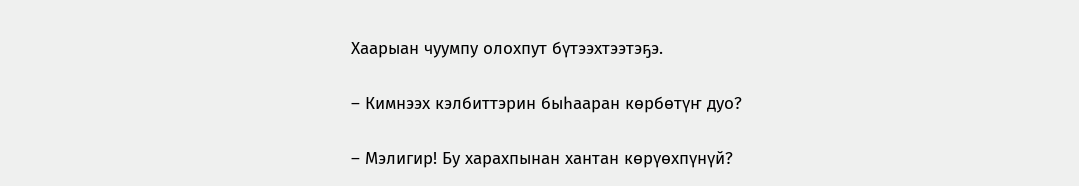Хаарыан чуумпу олохпут бүтээхтээтэҕэ.

– Кимнээх кэлбиттэрин быһааран көрбөтүҥ дуо?

– Мэлигир! Бу харахпынан хантан көрүөхпүнүй?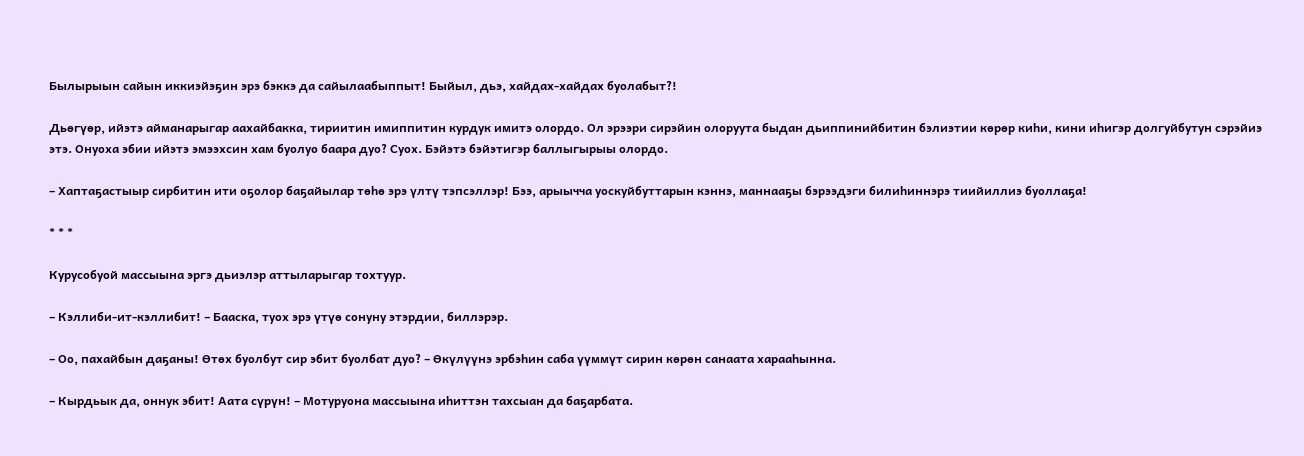Былырыын сайын иккиэйэҕин эрэ бэккэ да сайылаабыппыт! Быйыл, дьэ, хайдах-хайдах буолабыт?!

Дьөгүөр, ийэтэ айманарыгар аахайбакка, тириитин имиппитин курдук имитэ олордо. Ол эрээри сирэйин олоруута быдан дьиппинийбитин бэлиэтии көрөр киһи, кини иһигэр долгуйбутун сэрэйиэ этэ. Онуоха эбии ийэтэ эмээхсин хам буолуо баара дуо? Суох. Бэйэтэ бэйэтигэр баллыгырыы олордо.

– Хаптаҕастыыр сирбитин ити оҕолор баҕайылар төһө эрэ үлтү тэпсэллэр! Бээ, арыычча уоскуйбуттарын кэннэ, маннааҕы бэрээдэги билиһиннэрэ тиийиллиэ буоллаҕа!

* * *

Курусобуой массыына эргэ дьиэлэр аттыларыгар тохтуур.

– Кэллиби-ит-кэллибит! – Бааска, туох эрэ үтүө сонуну этэрдии, биллэрэр.

– Оо, пахайбын даҕаны! Өтөх буолбут сир эбит буолбат дуо? – Өкүлүүнэ эрбэһин саба үүммүт сирин көрөн санаата харааһынна.

– Кырдьык да, оннук эбит! Аата сүрүн! – Мотуруона массыына иһиттэн тахсыан да баҕарбата.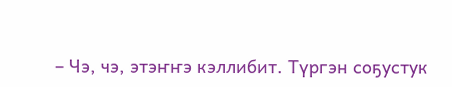– Чэ, чэ, этэҥҥэ кэллибит. Түргэн соҕустук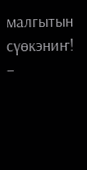малгытын сүөкэниҥ! –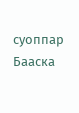суоппар Бааска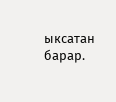ыксатан барар.